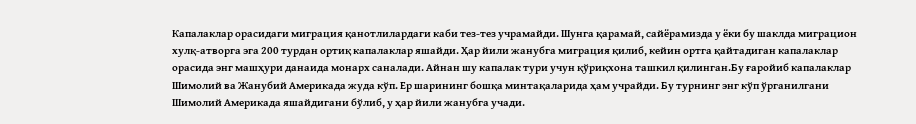Капалаклар орасидаги миграция қанотлилардаги каби тез-тез учрамайди. Шунга қарамай, сайёрамизда у ёки бу шаклда миграцион хулқ-атворга эга 200 турдан ортиқ капалаклар яшайди. Ҳар йили жанубга миграция қилиб, кейин ортга қайтадиган капалаклар орасида энг машҳури данаида монарх саналади. Айнан шу капалак тури учун қўриқхона ташкил қилинган.Бу ғаройиб капалаклар Шимолий ва Жанубий Америкада жуда кўп. Ер шарининг бошқа минтақаларида ҳам учрайди. Бу турнинг энг кўп ўрганилгани Шимолий Америкада яшайдигани бўлиб, у ҳар йили жанубга учади.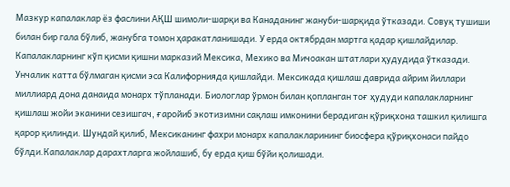Мазкур капалаклар ёз фаслини АҚШ шимоли-шарқи ва Канаданинг жануби-шарқида ўтказади. Совуқ тушиши билан бир гала бўлиб, жанубга томон ҳаракатланишади. У ерда октябрдан мартга қадар қишлайдилар. Капалакларнинг кўп қисми қишни марказий Мексика, Мехико ва Мичоакан штатлари ҳудудида ўтказади. Унчалик катта бўлмаган қисми эса Калифорнияда қишлайди. Мексикада қишлаш даврида айрим йиллари миллиард дона данаида монарх тўпланади. Биологлар ўрмон билан қопланган тоғ ҳудуди капалакларнинг қишлаш жойи эканини сезишгач, ғаройиб экотизимни сақлаш имконини берадиган қўриқхона ташкил қилишга қарор қилинди. Шундай қилиб, Мексиканинг фахри монарх капалакларининг биосфера қўриқхонаси пайдо бўлди.Капалаклар дарахтларга жойлашиб, бу ерда қиш бўйи қолишади.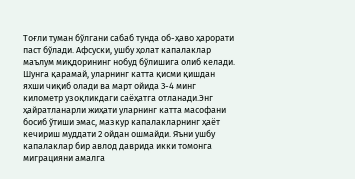Тоғли туман бўлгани сабаб тунда об-ҳаво ҳарорати паст бўлади. Афсуски, ушбу ҳолат капалаклар маълум миқдорининг нобуд бўлишига олиб келади. Шунга қарамай, уларнинг катта қисми қишдан яхши чиқиб олади ва март ойида 3-4 минг километр узоқликдаги саёҳатга отланади.Энг ҳайратланарли жиҳати уларнинг катта масофани босиб ўтиши эмас, мазкур капалакларнинг ҳаёт кечириш муддати 2 ойдан ошмайди. Яъни ушбу капалаклар бир авлод даврида икки томонга миграцияни амалга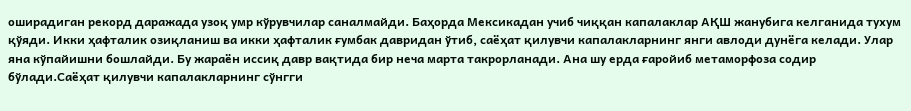оширадиган рекорд даражада узоқ умр кўрувчилар саналмайди. Баҳорда Мексикадан учиб чиққан капалаклар АҚШ жанубига келганида тухум қўяди. Икки ҳафталик озиқланиш ва икки ҳафталик ғумбак давридан ўтиб, саёҳат қилувчи капалакларнинг янги авлоди дунёга келади. Улар яна кўпайишни бошлайди. Бу жараён иссиқ давр вақтида бир неча марта такрорланади. Ана шу ерда ғаройиб метаморфоза содир бўлади.Саёҳат қилувчи капалакларнинг сўнгги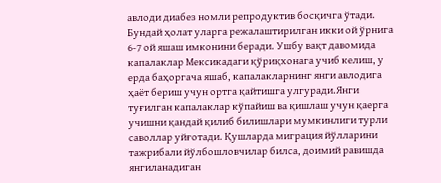авлоди диабез номли репродуктив босқичга ўтади. Бундай ҳолат уларга режалаштирилган икки ой ўрнига 6-7 ой яшаш имконини беради. Ушбу вақт давомида капалаклар Мексикадаги қўриқхонага учиб келиш, у ерда баҳоргача яшаб, капалакларнинг янги авлодига ҳаёт бериш учун ортга қайтишга улгуради.Янги туғилган капалаклар кўпайиш ва қишлаш учун қаерга учишни қандай қилиб билишлари мумкинлиги турли саволлар уйғотади. Қушларда миграция йўлларини тажрибали йўлбошловчилар билса, доимий равишда янгиланадиган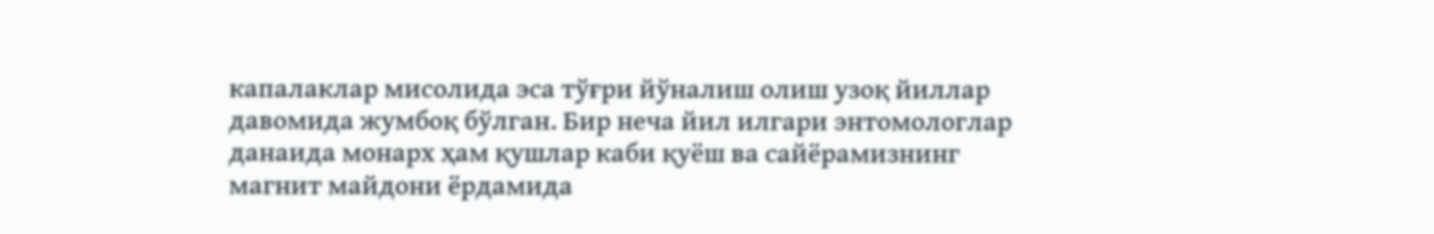капалаклар мисолида эса тўғри йўналиш олиш узоқ йиллар давомида жумбоқ бўлган. Бир неча йил илгари энтомологлар данаида монарх ҳам қушлар каби қуёш ва сайёрамизнинг магнит майдони ёрдамида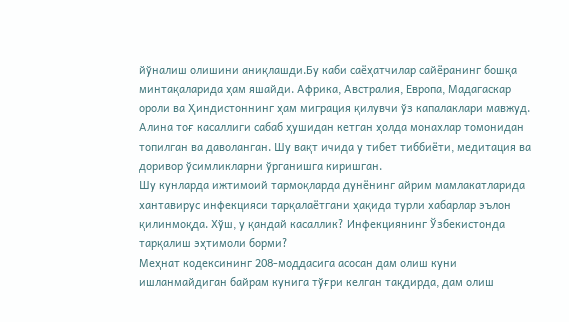йўналиш олишини аниқлашди.Бу каби саёҳатчилар сайёранинг бошқа минтақаларида ҳам яшайди. Африка, Австралия, Европа, Мадагаскар ороли ва Ҳиндистоннинг ҳам миграция қилувчи ўз капалаклари мавжуд.
Алина тоғ касаллиги сабаб ҳушидан кетган ҳолда монахлар томонидан топилган ва даволанган. Шу вақт ичида у тибет тиббиёти, медитация ва доривор ўсимликларни ўрганишга киришган.
Шу кунларда ижтимоий тармоқларда дунёнинг айрим мамлакатларида хантавирус инфекцияси тарқалаётгани ҳақида турли хабарлар эълон қилинмоқда. Хўш, у қандай касаллик? Инфекциянинг Ўзбекистонда тарқалиш эҳтимоли борми?
Меҳнат кодексининг 208-моддасига асосан дам олиш куни ишланмайдиган байрам кунига тўғри келган тақдирда, дам олиш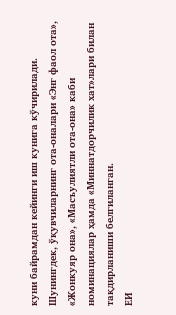куни байрамдан кейинги иш кунига кўчирилади.
Шунингдек, ўқувчиларнинг ота-оналари «Энг фаол ота», «Жонкуяр она», «Масъулиятли ота-она» каби номинациялар ҳамда «Миннатдорчилик хат»лари билан тақдирланиши белгиланган.
ЕИ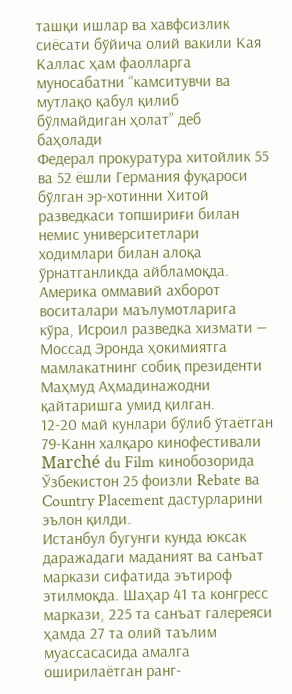ташқи ишлар ва хавфсизлик сиёсати бўйича олий вакили Кая Каллас ҳам фаолларга муносабатни “камситувчи ва мутлақо қабул қилиб бўлмайдиган ҳолат” деб баҳолади
Федерал прокуратура хитойлик 55 ва 52 ёшли Германия фуқароси бўлган эр-хотинни Хитой разведкаси топшириғи билан немис университетлари ходимлари билан алоқа ўрнатганликда айбламоқда.
Америка оммавий ахборот воситалари маълумотларига кўра, Исроил разведка хизмати — Моссад Эронда ҳокимиятга мамлакатнинг собиқ президенти Маҳмуд Аҳмадинажодни қайтаришга умид қилган.
12-20 май кунлари бўлиб ўтаётган 79-Канн халқаро кинофестивали Marché du Film кинобозорида Ўзбекистон 25 фоизли Rebate ва Country Placement дастурларини эълон қилди.
Истанбул бугунги кунда юксак даражадаги маданият ва санъат маркази сифатида эътироф этилмоқда. Шаҳар 41 та конгресс маркази, 225 та санъат галереяси ҳамда 27 та олий таълим муассасасида амалга оширилаётган ранг-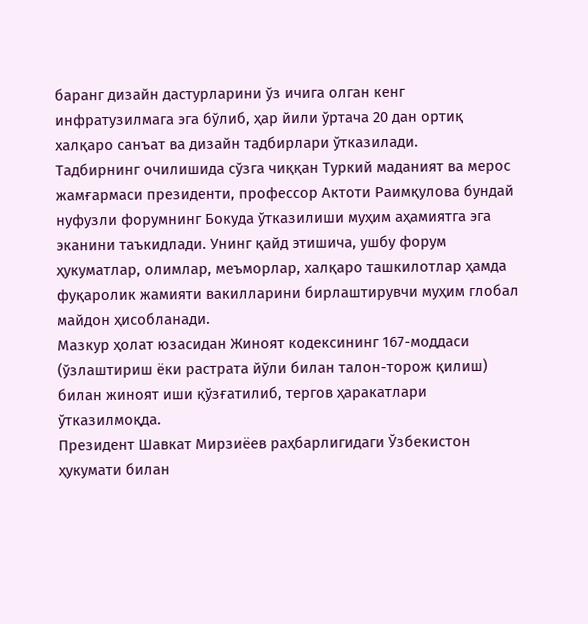баранг дизайн дастурларини ўз ичига олган кенг инфратузилмага эга бўлиб, ҳар йили ўртача 20 дан ортиқ халқаро санъат ва дизайн тадбирлари ўтказилади.
Тадбирнинг очилишида сўзга чиққан Туркий маданият ва мерос жамғармаси президенти, профессор Актоти Раимқулова бундай нуфузли форумнинг Бокуда ўтказилиши муҳим аҳамиятга эга эканини таъкидлади. Унинг қайд этишича, ушбу форум ҳукуматлар, олимлар, меъморлар, халқаро ташкилотлар ҳамда фуқаролик жамияти вакилларини бирлаштирувчи муҳим глобал майдон ҳисобланади.
Мазкур ҳолат юзасидан Жиноят кодексининг 167-моддаси (ўзлаштириш ёки растрата йўли билан талон-торож қилиш) билан жиноят иши қўзғатилиб, тергов ҳаракатлари ўтказилмоқда.
Президент Шавкат Мирзиёев раҳбарлигидаги Ўзбекистон ҳукумати билан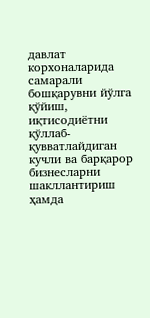давлат корхоналарида самарали бошқарувни йўлга қўйиш, иқтисодиётни қўллаб-қувватлайдиган кучли ва барқарор бизнесларни шакллантириш ҳамда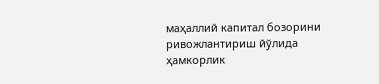маҳаллий капитал бозорини ривожлантириш йўлида ҳамкорлик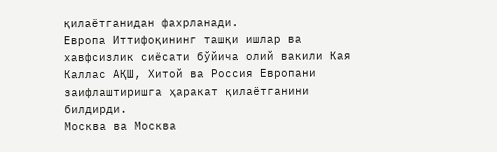қилаётганидан фахрланади.
Европа Иттифоқининг ташқи ишлар ва хавфсизлик сиёсати бўйича олий вакили Кая Каллас АҚШ, Хитой ва Россия Европани заифлаштиришга ҳаракат қилаётганини билдирди.
Москва ва Москва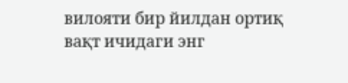вилояти бир йилдан ортиқ вақт ичидаги энг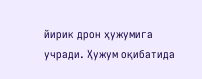йирик дрон ҳужумига учради. Ҳужум оқибатида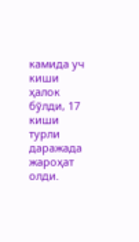камида уч киши ҳалок бўлди, 17 киши турли даражада жароҳат олди.